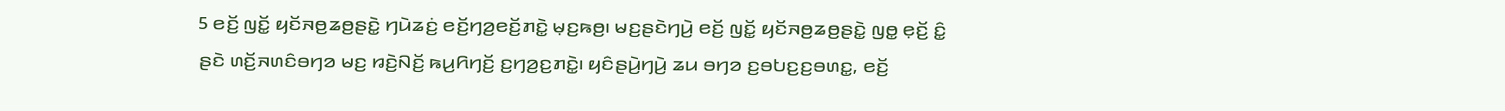5 ꤕꤢꤩ꤬ ꤜꤢꤩ꤭ ꤟꤢꤩꤏꤥ꤬ꤘꤥ꤬ꤔꤢꤧ꤭ ꤚꤣꤧꤘꤢꤦ꤬ ꤕꤢꤩ꤬ꤚꤤ꤬ꤕꤢꤩ꤬ꤊꤢꤧ꤭ ꤗ꤫ꤢ꤬ꤒꤥ꤬꤯ ꤗꤢ꤬ꤔꤢꤧꤚꤣꤧ꤬ ꤕꤢꤩ꤬ ꤜꤢꤩ꤭ ꤟꤢꤩꤏꤥ꤬ꤘꤥ꤬ꤔꤢꤧ꤭ ꤜꤥ꤭ ꤕ꤫ꤢꤩ꤬ ꤢꤨ꤭ ꤔꤢꤧ ꤛꤢꤩ꤬ꤏꤛꤢꤨꤋꤚꤤ ꤗꤢ꤬ ꤙꤢꤧ꤬ꤡꤢꤩ꤬ ꤒꤣ꤬ꤖꤚꤢꤩ꤬ ꤢ꤬ꤚꤤ꤬ꤢ꤬ꤊꤢꤧ꤭꤯ ꤟꤢꤨꤔꤣꤧ꤬ꤚꤣꤧ꤬ ꤘꤣ ꤋꤚꤤ ꤢ꤬ꤋꤝꤢ꤬ꤢ꤬ꤋꤛꤢ꤭, ꤕꤢꤩ꤬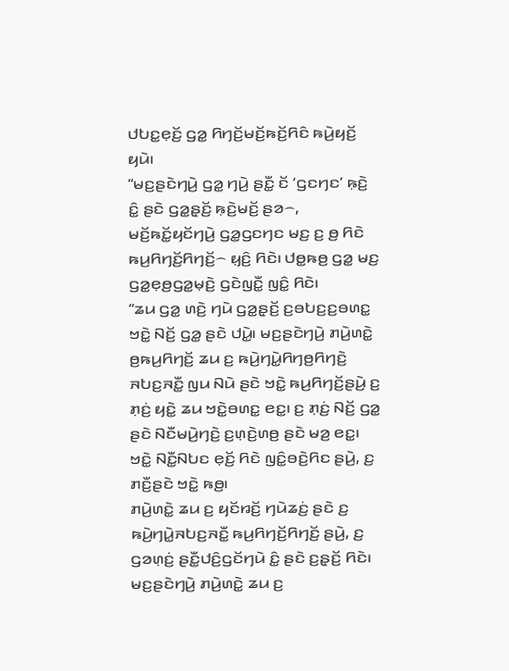ꤓꤝꤢ꤭ꤕ꤫ꤢꤩ꤬ ꤞꤤ꤭ ꤖꤚꤢꤩ꤬ꤗꤢꤩ꤬ꤒꤢꤩ꤬ꤖꤢꤨ ꤒꤣꤧ꤬ꤟꤢꤩ꤬ ꤟꤣꤧ꤯
“ꤗꤢ꤬ꤔꤢꤧꤚꤣꤧ꤬ ꤞꤤ꤭ ꤚꤣꤧ꤬ ꤔꤢꤪ꤭ ꤢꤩ ‘ꤞꤢꤚꤢ’ ꤒ꤫ꤢꤧ꤬ ꤢꤨ꤭ ꤔꤢꤧ ꤞꤤ꤭ꤔ꤫ꤢꤩ꤬ ꤒ꤫ꤢꤧ꤬ꤗꤢꤩ꤬ ꤔꤤ꤮, ꤗꤢꤩ꤬ꤒꤢꤩ꤭ꤟꤢꤩꤚꤣꤧ꤬ ꤞꤤ꤭ꤞꤢꤚꤢ ꤗꤢ꤬ ꤢ꤬ ꤥ꤬ ꤖꤢꤧ ꤒꤣ꤬ꤖꤚꤢꤩ꤬ꤖꤚꤢꤩ꤬꤮ ꤟ꤫ꤢꤨ꤬ ꤖꤢꤧ꤯ ꤓꤥ꤭ꤒꤥ꤬ ꤞꤤ꤭ ꤗꤢ꤬ ꤞꤤ꤭ꤕ꤫ꤥ꤬ꤞꤤ꤭ꤗ꤫ꤢꤧ꤬ ꤞꤢꤧꤜꤢꤪ꤭ ꤜꤢꤨ꤭ ꤖꤢꤧ꤯
“ꤘꤣ ꤞꤤ꤭ ꤛꤢꤧ꤬ ꤚꤣꤧ ꤞꤤ꤭ꤔ꤫ꤢꤩ꤬ ꤢ꤬ꤋꤝꤢ꤬ꤢ꤬ꤋꤛꤢ꤭ ꤠꤢꤧ꤭ ꤡꤢꤩ꤬ ꤞꤤ꤭ ꤔꤢꤧ ꤓꤣꤧ꤭꤯ ꤗꤢ꤬ꤔꤢꤧꤚꤣꤧ꤬ ꤊꤣꤧ꤬ꤛꤢꤧ꤭ ꤥ꤬ꤒꤣ꤬ꤖꤚꤢꤩ꤬ ꤘꤣ ꤢ꤬ ꤒꤣꤧ꤬ꤚꤣꤧ꤭ꤖꤚꤥ꤬ꤖꤚꤢꤧ꤬ ꤏꤝꤢ꤬ꤏꤢꤪ꤭ ꤜꤣ ꤡꤣꤧ ꤔꤢꤧ ꤠꤢꤧ꤭ ꤒꤣ꤬ꤖꤚꤢꤩ꤬ꤔꤣꤧ꤬ ꤢ꤬ ꤊ꤫ꤢꤦ꤬ ꤟꤢꤧ꤭ ꤘꤣ ꤠꤢꤧ꤭ꤋꤛꤢ꤭ ꤕꤢ꤭꤯ ꤢ꤬ ꤊ꤫ꤢꤦ꤬ ꤡꤢꤩ꤬ ꤞꤤ꤭ ꤔꤢꤧ ꤡꤢꤪꤗꤣꤧ꤬ꤚꤢꤧ꤬ ꤢ꤬ꤛ꤫ꤢꤧ꤬ꤛꤥ꤬ ꤔꤢꤧ ꤗꤤ꤬ ꤕꤢ꤭꤯ ꤠꤢꤧ꤭ ꤡꤢꤪ꤭ꤡꤝꤢ ꤕ꤫ꤢꤩ꤬ ꤖꤢꤧ ꤜꤢꤨ꤭ꤋꤢꤧ꤬ꤖꤢ ꤔꤣꤧ꤬, ꤢ꤬ ꤊꤢꤪ꤬ꤔꤢꤧ ꤠꤢꤧ꤭ ꤒꤥ꤬꤯
ꤊꤣꤧ꤬ꤛꤢꤧ꤭ ꤘꤣ ꤢ꤬ ꤟꤢꤩꤙꤢꤩ꤬ ꤚꤣꤧꤘꤢꤦ꤬ ꤔꤢꤧ ꤢ꤬ ꤒꤣꤧ꤬ꤚꤣꤧ꤭ꤏꤝꤢ꤬ꤏꤢꤪ꤭ ꤒꤣ꤬ꤖꤚꤢꤩ꤬ꤖꤚꤢꤩ꤬ ꤔꤣꤧ꤬, ꤢ꤬ ꤞꤤꤛ꤫ꤢꤦ꤬ ꤔꤢꤪ꤭ꤓꤢꤨ꤬ꤞꤢꤩꤚꤣꤧ ꤢꤨ꤭ ꤔꤢꤧ ꤢ꤬ꤔ꤫ꤢꤩ꤬ ꤖꤢꤧ꤯ ꤗꤢ꤬ꤔꤢꤧꤚꤣꤧ꤬ ꤊꤣꤧ꤬ꤛꤢꤧ꤭ ꤘꤣ ꤢ꤬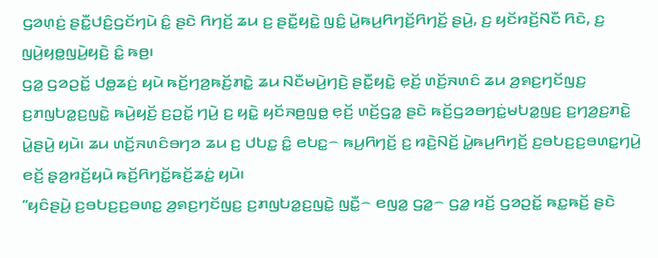ꤞꤤꤛ꤫ꤢꤦ꤬ ꤔꤢꤪ꤭ꤓꤢꤨ꤬ꤞꤢꤩꤚꤣꤧ ꤢꤨ꤭ ꤔꤢꤧ ꤖꤚꤢꤩ꤬ ꤘꤣ ꤢ꤬ ꤔꤢꤪ꤭ꤟꤢꤧ꤭ ꤜꤢꤨ꤭ ꤣꤧ꤭ꤒꤣ꤬ꤖꤚꤢꤩ꤬ꤖꤚꤢꤩ꤬ ꤔꤣꤧ꤬, ꤢ꤬ ꤟꤢꤩꤙꤢꤩ꤬ꤡꤢꤪ ꤖꤢꤧ, ꤢ꤬ ꤜꤣꤧ꤬ꤟꤥ꤭ꤜꤣꤧ꤬ꤟꤢꤧ꤬ ꤢꤨ꤭ ꤒꤥ꤬꤯
ꤞꤤ꤭ ꤞꤤꤑꤢꤩ꤭ ꤓꤥ꤭ꤘꤢꤦ꤬ ꤟꤣꤧ ꤒꤢꤩ꤬ꤚꤤ꤬ꤒꤢꤩ꤬ꤊꤢꤧ꤭ ꤘꤣ ꤡꤢꤪꤗꤣꤧ꤬ꤚꤢꤧ꤬ ꤔꤢꤪ꤭ꤟꤢꤧ꤭ ꤕ꤫ꤢꤩ꤬ ꤛꤢꤩ꤬ꤏꤛꤢꤨ ꤘꤣ ꤤ꤬ꤎꤢ꤬ꤚꤢꤩꤜꤢ꤬ ꤢ꤬ꤊꤜꤝꤤ꤭ꤢ꤬ꤜꤢꤧ꤭ ꤒꤣꤧ꤬ꤟꤢꤩ꤬ ꤢ꤬ꤑꤢꤩ꤭ ꤚꤣꤧ꤬ ꤢ꤬ ꤟꤢꤧ꤭ ꤟꤢꤩꤏꤥ꤬ꤜꤥ꤭ ꤕ꤫ꤢꤩ꤬ ꤛꤢꤩ꤬ꤞꤤ꤭ ꤔꤢꤧ ꤒꤢꤩ꤬ꤞꤤꤋꤚꤢꤦ꤭ꤗꤝꤤ꤭ꤜꤢ꤬ ꤢ꤬ꤚꤤ꤬ꤢ꤬ꤊꤢꤧ꤭ ꤣꤧ꤭ꤔꤣꤧ꤬ ꤟꤣꤧ꤯ ꤘꤣ ꤛꤢꤩ꤬ꤏꤛꤢꤨꤋꤚꤤ ꤘꤣ ꤢ꤬ ꤓꤝꤢ꤭ ꤢꤨ꤭ ꤕꤝꤢ꤭꤮ ꤒꤣ꤬ꤖꤚꤢꤩ꤬ ꤢ꤬ ꤙꤢꤧ꤬ꤡꤢꤩ꤬ ꤣꤧ꤭ꤒꤣ꤬ꤖꤚꤢꤩ꤬ ꤢ꤬ꤋꤝꤢ꤬ꤢ꤬ꤋꤛꤢ꤭ꤚꤣꤧ꤬ ꤕꤢꤩ꤬ ꤔ꤫ꤤ꤬ꤙꤢꤩ꤬ꤟꤣꤧ ꤒꤢꤩ꤬ꤖꤚꤢꤩ꤭ꤒꤢꤩ꤬ꤘꤢꤦ꤭ ꤟꤣꤧ꤯
“ꤟꤢꤨꤔꤣꤧ꤬ ꤢ꤬ꤋꤝꤢ꤬ꤢ꤬ꤋꤛꤢ꤭ ꤤ꤬ꤎꤢ꤬ꤚꤢꤩꤜꤢ꤬ ꤢ꤬ꤊꤜꤝꤤ꤭ꤢ꤬ꤜꤢꤧ꤭ ꤜꤢꤪ꤭꤮ ꤕꤜꤤ꤭ ꤞꤤ꤭꤮ ꤞꤤ꤭ ꤙꤢꤩ꤬ ꤞꤤꤑꤢꤩ꤭ ꤒꤢ꤭ꤒꤢꤩ꤬ ꤔꤢꤧ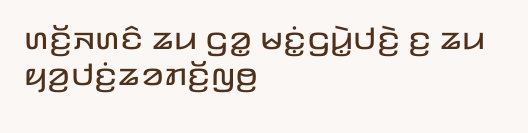ꤛꤢꤩ꤬ꤏꤛꤢꤨ ꤘꤣ ꤞꤤ꤭ ꤗꤢꤦ꤭ꤞꤣꤧ꤭ꤓꤢꤧ꤬ ꤢ꤬ ꤘꤣ ꤟꤤ꤬ꤓꤢꤦ꤬ꤘꤤꤊꤢꤩ꤬ꤜꤥ꤬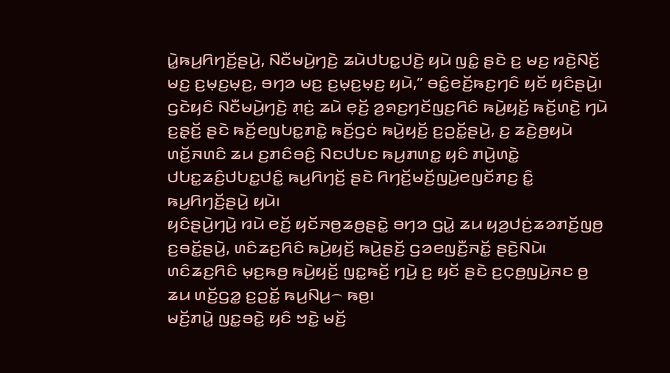ꤣꤧ꤭ꤒꤣ꤬ꤖꤚꤢꤩ꤬ꤔꤣꤧ꤬, ꤡꤢꤪꤗꤣꤧ꤬ꤚꤢꤧ꤬ ꤘꤣꤧꤓꤝꤢ꤭ꤓꤢꤧ꤬ ꤟꤣꤧ ꤜꤢꤨ꤭ ꤔꤢꤧ ꤢ꤬ ꤗꤢ꤬ ꤙꤢꤧ꤬ꤡꤢꤩ꤬ ꤗꤢ꤬ ꤢ꤬ꤗ꤫ꤢ꤬ꤗ꤫ꤢ꤬, ꤋꤚꤤ ꤗꤢ꤬ ꤢ꤬ꤗ꤫ꤢ꤬ꤗ꤫ꤢ꤬ ꤟꤣꤧ,” ꤋꤢꤨ꤭ꤕꤢꤩ꤬ꤒꤢ꤬ꤚꤢꤨ ꤟꤢꤩ ꤟꤢꤨꤔꤣꤧ꤬꤯
ꤞꤢꤧꤟꤢꤨ ꤡꤢꤪꤗꤣꤧ꤬ꤚꤢꤧ꤬ ꤊ꤫ꤢꤦ꤬ ꤘꤣꤧ ꤕ꤫ꤢꤩ꤬ ꤤ꤬ꤎꤢ꤬ꤚꤢꤩꤜꤢ꤬ꤖꤢꤨ ꤒꤣꤧ꤬ꤟꤢꤩ꤬ ꤒꤢꤩ꤬ꤛꤢꤧ꤬ ꤚꤣꤧ ꤢ꤬ꤔ꤫ꤢꤩ꤬ ꤔꤢꤧ ꤒꤢꤩ꤬ꤕꤜꤝꤢ꤭ꤊꤢꤧ꤭ ꤒꤢꤩ꤬ꤞꤢꤦ ꤒꤣꤧ꤬ꤟꤢꤩ꤬ ꤢ꤬ꤑꤢꤩ꤭ꤔꤣꤧ꤬, ꤢ꤬ ꤘꤢꤧ꤬ꤥ꤬ꤟꤣꤧ ꤛꤢꤩ꤬ꤏꤛꤢꤨ ꤘꤣ ꤢ꤬ꤊꤢꤨꤋꤢꤨ꤬ ꤡꤢꤓꤝꤢ ꤒꤣ꤬ꤊꤛꤢ꤭ ꤟꤢꤨ ꤊꤣꤧ꤬ꤛꤢꤧ꤭ ꤓꤝꤢ꤭ꤘꤢꤨ꤬ꤓꤝꤢ꤭ꤓꤢꤨ꤭ ꤒꤣ꤬ꤖꤚꤢꤩ꤬ ꤔꤢꤧ ꤖꤚꤢꤩ꤬ꤗꤢꤩ꤬ꤜꤣꤧ꤬ꤕꤜꤢꤩꤊꤢ꤬ ꤢꤨ꤭ ꤒꤣ꤬ꤖꤚꤢꤩ꤬ꤔꤣꤧ꤬ ꤟꤣꤧ꤯
ꤟꤢꤨꤔꤣꤧ꤬ꤚꤣꤧ꤬ ꤙꤣꤧ ꤕꤢꤩ꤬ ꤟꤢꤩꤏꤥ꤬ꤘꤥ꤬ꤔꤢꤧ꤭ ꤋꤚꤤ ꤞꤣꤧ꤭ ꤘꤣ ꤟꤤ꤬ꤓꤢꤦ꤬ꤘꤤꤊꤢꤩ꤬ꤜꤥ꤬ ꤢ꤬ꤋꤢꤩ꤭ꤔꤣꤧ꤬, ꤛꤢꤨꤘꤢ꤬ꤖꤢꤨ ꤒꤣꤧ꤬ꤟꤢꤩ꤬ ꤒꤣꤧ꤬ꤔꤢꤩ꤬ ꤞꤤꤕꤜꤢꤪ꤬ꤏꤢꤩ꤭ ꤔꤢꤧ꤬ꤡꤣꤧ꤯ ꤛꤢꤨꤘꤢ꤬ꤖꤢꤨ ꤗ꤫ꤢ꤬ꤒꤥ꤬ ꤒꤣꤧ꤬ꤟꤢꤩ꤬ ꤜꤢ꤭ꤒꤢꤩ꤬ ꤚꤣꤧ꤬ ꤢ꤬ ꤟꤢꤩ ꤔꤢꤧ ꤢ꤬ꤍ꤫ꤥ꤬ꤜꤣꤧ꤬ꤏꤢ ꤥ꤬ ꤘꤣ ꤛꤢꤩ꤬ꤞꤤ꤭ ꤢ꤬ꤑꤢꤩ꤭ ꤒꤣ꤬ꤡꤣ꤬꤮ ꤒꤥ꤬꤯
ꤗꤢꤩ꤬ꤊꤣꤧ꤭ ꤜꤢ꤭ꤋꤢꤧ꤭ ꤟꤢꤨ ꤠꤢꤧ꤭ ꤗꤢꤩ꤬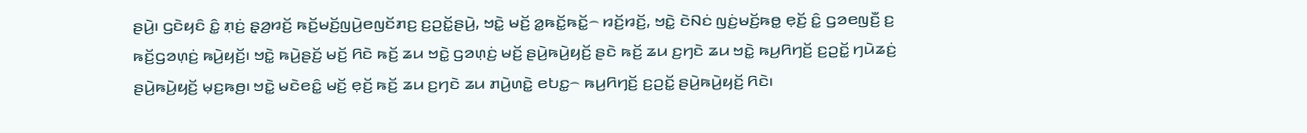ꤔꤣꤧ꤬꤯ ꤞꤢꤧꤟꤢꤨ ꤢꤨ꤭ ꤊ꤫ꤢꤦ꤬ ꤔ꤫ꤤ꤬ꤙꤢꤩ꤬ ꤒꤢꤩ꤬ꤗꤢꤩ꤬ꤜꤣꤧ꤬ꤕꤜꤢꤩꤊꤢ꤬ ꤢ꤬ꤑꤢꤩ꤭ꤔꤣꤧ꤬, ꤠꤢꤧ꤭ ꤗꤢꤩ꤬ ꤤ꤭ꤒꤢꤩ꤭ꤒꤢꤩ꤭꤮ ꤙꤢꤩ꤬ꤙꤢꤩ꤬, ꤠꤢꤧ꤭ ꤢꤧꤡꤢꤦ ꤜꤢꤦ꤬ꤗꤢꤩ꤬ꤒꤥ꤭ ꤕ꤫ꤢꤩ꤬ ꤢꤨ꤭ ꤞꤤꤕꤜꤢꤪ꤬ ꤢ꤬ ꤒꤢꤩ꤬ꤞꤤꤛ꤫ꤢꤦ꤬ ꤒꤣꤧ꤬ꤟꤢꤩ꤬꤯ ꤠꤢꤧ꤭ ꤒꤣꤧ꤬ꤔꤢꤩ꤬ ꤗꤢꤩ꤬ ꤖꤢꤧ ꤒꤢꤩ꤬ ꤘꤣ ꤠꤢꤧ꤭ ꤞꤤꤛ꤫ꤢꤦ꤬ ꤗꤢꤩ꤬ ꤔꤣꤧ꤬ꤒꤣꤧ꤬ꤟꤢꤩ꤬ ꤔꤢꤧ ꤒꤢꤩ꤬ ꤘꤣ ꤢ꤬ꤚꤢꤧ ꤘꤣ ꤠꤢꤧ꤭ ꤒꤣ꤬ꤖꤚꤢꤩ꤬ ꤢ꤬ꤑꤢꤩ꤭ ꤚꤣꤧꤘꤢꤦ꤬ ꤔꤣꤧ꤬ꤒꤣꤧ꤬ꤟꤢꤩ꤬ ꤗ꤫ꤢ꤬ꤒꤥ꤬꤯ ꤠꤢꤧ꤭ ꤗꤢꤧꤕꤢꤨ꤭ ꤗꤢꤩ꤬ ꤕ꤫ꤢꤩ꤬ ꤒꤢꤩ꤬ ꤘꤣ ꤢ꤬ꤚꤢꤧ ꤘꤣ ꤊꤣꤧ꤬ꤛꤢꤧ꤭ ꤕꤝꤢ꤭꤮ ꤒꤣ꤬ꤖꤚꤢꤩ꤬ ꤢ꤬ꤑꤢꤩ꤭ ꤔꤣꤧ꤬ꤒꤣꤧ꤬ꤟꤢꤩ꤬ ꤖꤢꤧ꤯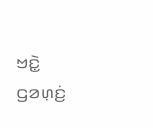ꤠꤢꤧ꤭ ꤞꤤꤛ꤫ꤢꤦ꤬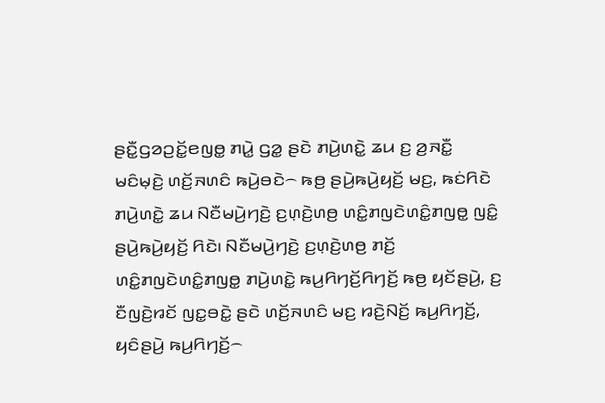ꤔꤢꤪ꤭ꤞꤤꤑꤢꤩ꤭ꤕꤜꤥ꤭ ꤊꤣꤧ꤭ ꤞꤤ꤭ ꤔꤢꤧ ꤊꤣꤧ꤬ꤛꤢꤧ꤭ ꤘꤣ ꤢ꤬ ꤤ꤬ꤏꤢꤪ꤭ ꤗꤢꤨꤗ꤫ꤢꤧ꤬ ꤛꤢꤩ꤬ꤏꤛꤢꤨ ꤒꤣꤧ꤬ꤋꤢꤧ꤮ ꤒꤥ꤬ ꤔꤣꤧ꤬ꤒꤣꤧ꤬ꤟꤢꤩ꤬ ꤗꤢ꤬, ꤒꤢꤦꤖꤢꤧ ꤊꤣꤧ꤬ꤛꤢꤧ꤭ ꤘꤣ ꤡꤢꤪꤗꤣꤧ꤬ꤚꤢꤧ꤬ ꤢ꤬ꤛ꤫ꤢꤧ꤬ꤛꤥ꤬ ꤛꤢꤨ꤭ꤊꤜꤢꤧꤛꤢꤨ꤭ꤊꤜꤥ꤭ ꤜꤢꤨ꤭ ꤔꤣꤧ꤬ꤒꤣꤧ꤬ꤟꤢꤩ꤬ ꤖꤢꤧ꤯ ꤡꤢꤪꤗꤣꤧ꤬ꤚꤢꤧ꤬ ꤢ꤬ꤛ꤫ꤢꤧ꤬ꤛꤥ꤬ ꤊꤢꤩ꤬ ꤛꤢꤨ꤭ꤊꤜꤢꤧꤛꤢꤨ꤭ꤊꤜꤥ꤭ ꤊꤣꤧ꤬ꤛꤢꤧ꤭ ꤒꤣ꤬ꤖꤚꤢꤩ꤬ꤖꤚꤢꤩ꤬ ꤒꤥ꤬ ꤟꤢꤩꤔꤣꤧ꤬, ꤢ꤬ ꤢꤪꤜꤢꤧ꤬ꤙꤢꤩ ꤜꤢ꤭ꤋꤢꤧ꤭ ꤔꤢꤧ ꤛꤢꤩ꤬ꤏꤛꤢꤨ ꤗꤢ꤬ ꤙꤢꤧ꤬ꤡꤢꤩ꤬ ꤒꤣ꤬ꤖꤚꤢꤩ꤬, ꤟꤢꤨꤔꤣꤧ꤬ ꤒꤣ꤬ꤖꤚꤢꤩ꤬꤮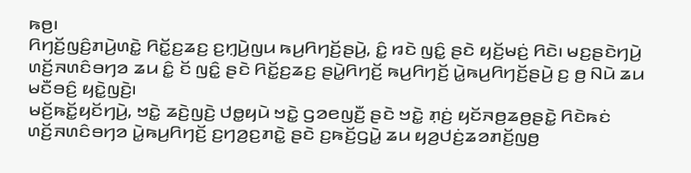ꤒꤥ꤬꤯
ꤖꤚꤢꤩ꤬ꤜꤢꤨ꤬ꤊꤣꤧ꤬ꤛꤢꤧ꤭ ꤖꤢꤩ꤭ꤢ꤬ꤘꤢ꤬ ꤢ꤬ꤚ꤫ꤣꤧ꤬ꤜꤣ ꤒꤣ꤬ꤖꤚꤢꤩ꤬ꤔꤣꤧ꤬, ꤢꤨ꤭ ꤙꤢꤧ ꤜꤢꤨ꤭ ꤔꤢꤧ ꤟꤢꤩ꤬ꤗꤢꤦ꤬ ꤖꤢꤧ꤯ ꤗꤢ꤬ꤔꤢꤧꤚꤣꤧ꤬ ꤛꤢꤩ꤬ꤏꤛꤢꤨꤋꤚꤤ ꤘꤣ ꤢꤨ꤭ ꤢꤩ ꤜꤢꤨ꤭ ꤔꤢꤧ ꤖꤢꤩ꤭ꤢ꤬ꤘꤢ꤬ ꤔꤣꤧ꤭ꤖꤚꤢꤩ꤬ ꤒꤣ꤬ꤖꤚꤢꤩ꤬ ꤣꤧ꤭ꤒꤣ꤬ꤖꤚꤢꤩ꤬ꤔꤣꤧ꤬ ꤢ꤬ ꤥ꤬ ꤡꤣꤧ ꤘꤣ ꤗꤢꤪꤋꤢꤨ꤬ ꤟꤢꤧ꤭ꤜꤢꤧ꤬꤯
ꤗꤢꤩ꤬ꤒꤢꤩ꤭ꤟꤢꤩꤚꤣꤧ꤬, ꤠꤢꤧ꤭ ꤘꤢꤧ꤬ꤜꤢꤧ꤬ ꤓꤥ꤭ꤟꤣꤧ ꤠꤢꤧ꤭ ꤞꤤꤕꤜꤢꤪ꤬ ꤔꤢꤧ ꤠꤢꤧ꤭ ꤊ꤫ꤢꤦ꤬ ꤟꤢꤩꤏꤥ꤬ꤘꤥ꤬ꤔꤢꤧ꤭ ꤖꤢꤧꤒꤢꤦ ꤛꤢꤩ꤬ꤏꤛꤢꤨꤋꤚꤤ ꤣꤧ꤭ꤒꤣ꤬ꤖꤚꤢꤩ꤬ ꤢ꤬ꤚꤤ꤬ꤢ꤬ꤊꤢꤧ꤭ ꤔꤢꤧ ꤢ꤬ꤒꤢꤩ꤬ꤞꤣꤧ꤭ ꤘꤣ ꤟꤤ꤬ꤓꤢꤦ꤬ꤘꤤꤊꤢꤩ꤬ꤜꤥ꤬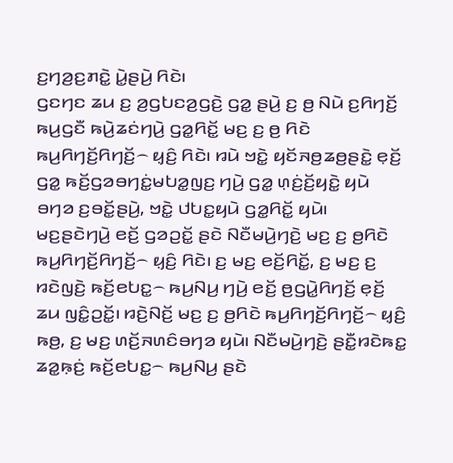ꤢ꤬ꤚꤤ꤬ꤢ꤬ꤊꤢꤧ꤭ ꤣꤧ꤭ꤔꤣꤧ꤬ ꤖꤢꤧ꤯
ꤞꤢꤚꤢ ꤘꤣ ꤢ꤬ ꤤ꤬ꤞꤝꤢꤤ꤬ꤞꤢꤧ꤬ ꤞꤤ꤭ ꤔꤣꤧ꤬ ꤢ꤬ ꤥ꤬ ꤡꤣꤧ ꤢ꤬ꤖꤚꤢꤩ꤬ ꤒꤣ꤬ꤞꤢꤪ ꤒꤣꤧ꤬ꤘꤢꤦꤚꤣꤧ꤬ ꤞꤤ꤭ꤖꤢꤩ꤭ ꤗꤢ꤬ ꤢ꤬ ꤥ꤬ ꤖꤢꤧ ꤒꤣ꤬ꤖꤚꤢꤩ꤬ꤖꤚꤢꤩ꤬꤮ ꤟ꤫ꤢꤨ꤬ ꤖꤢꤧ꤯ ꤙꤣꤧ ꤠꤢꤧ꤭ ꤟꤢꤩꤏꤥ꤬ꤘꤥ꤬ꤔꤢꤧ꤭ ꤕ꤫ꤢꤩ꤬ ꤞꤤ꤭ ꤒꤢꤩ꤬ꤞꤤꤋꤚꤢꤦ꤭ꤗꤝꤤ꤭ꤜꤢ꤬ ꤚꤣꤧ꤬ ꤞꤤ꤭ ꤛ꤫ꤢꤦ꤬ꤢꤩ꤬ꤟꤢꤧ꤭ ꤟꤣꤧ ꤋꤚꤤ ꤢ꤬ꤋꤢꤩ꤭ꤔꤣꤧ꤬, ꤠꤢꤧ꤭ ꤓꤝꤢ꤭ꤟꤣꤧ ꤞꤤ꤭ꤖꤢꤩ꤭ ꤟꤣꤧ꤯
ꤗꤢ꤬ꤔꤢꤧꤚꤣꤧ꤬ ꤕꤢꤩ꤬ ꤞꤤꤑꤢꤩ꤭ ꤔꤢꤧ ꤡꤢꤪꤗꤣꤧ꤬ꤚꤢꤧ꤬ ꤗꤢ꤬ ꤢ꤬ ꤥ꤬ꤖꤢꤧ ꤒꤣ꤬ꤖꤚꤢꤩ꤬ꤖꤚꤢꤩ꤬꤮ ꤟ꤫ꤢꤨ꤬ ꤖꤢꤧ꤯ ꤢ꤬ ꤗꤢ꤬ ꤕꤢꤩ꤬ꤖꤢꤩ꤭, ꤢ꤬ ꤗꤢ꤬ ꤢ꤬ ꤙꤢꤧꤜꤢꤧ꤬ ꤒꤢꤩ꤬ꤕꤝꤢ꤭꤮ ꤒꤣ꤬ꤡꤣ꤬ ꤚꤣꤧ꤬ ꤕꤢꤩ꤬ ꤥ꤬ꤞꤣꤧ꤭ꤖꤚꤢꤩ꤬ ꤕ꤫ꤢꤩ꤬ ꤘꤣ ꤜꤢꤨ꤭ꤑꤢꤩ꤭꤯ ꤙꤢꤧ꤬ꤡꤢꤩ꤬ ꤗꤢ꤬ ꤢ꤬ ꤥ꤬ꤖꤢꤧ ꤒꤣ꤬ꤖꤚꤢꤩ꤬ꤖꤚꤢꤩ꤬꤮ ꤟ꤫ꤢꤨ꤬ ꤒꤥ꤬, ꤢ꤬ ꤗꤢ꤬ ꤛꤢꤩ꤬ꤏꤛꤢꤨꤋꤚꤤ ꤟꤣꤧ꤯ ꤡꤢꤪꤗꤣꤧ꤬ꤚꤢꤧ꤬ ꤔꤢꤪ꤭ꤙꤢꤧꤒꤢ꤭ ꤘꤤ꤭ꤒ꤫ꤢꤦ꤬ ꤒꤢꤩ꤬ꤕꤝꤢ꤭꤮ ꤒꤣ꤬ꤡꤣ꤬ ꤔꤢꤧ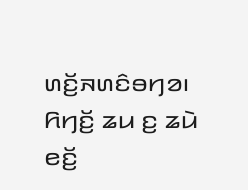ꤛꤢꤩ꤬ꤏꤛꤢꤨꤋꤚꤤ꤯ ꤖꤚꤢꤩ꤬ ꤘꤣ ꤢ꤬ ꤘꤣꤧ ꤕꤢꤩ꤬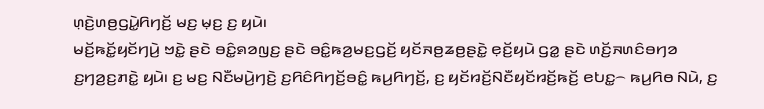ꤛ꤫ꤢꤧ꤬ꤛꤥ꤬ꤞꤣꤧ꤭ꤖꤚꤢꤩ꤬ ꤗꤢ꤬ ꤗ꤫ꤢ꤬ ꤢ꤬ ꤟꤣꤧ꤯
ꤗꤢꤩ꤬ꤒꤢꤩ꤭ꤟꤢꤩꤚꤣꤧ꤬ ꤠꤢꤧ꤭ ꤔꤢꤧ ꤋꤢꤨ꤭ꤎꤤꤜꤢ꤬ ꤔꤢꤧ ꤋꤢꤨ꤭ꤒꤤ꤬ꤗꤢ꤬ꤞꤢꤩ꤬ ꤟꤢꤩꤏꤥ꤬ꤘꤥ꤬ꤔꤢꤧ꤭ ꤕ꤫ꤢꤩ꤬ꤟꤣꤧ ꤞꤤ꤭ ꤔꤢꤧ ꤛꤢꤩ꤬ꤏꤛꤢꤨꤋꤚꤤ ꤢ꤬ꤚꤤ꤬ꤢ꤬ꤊꤢꤧ꤭ ꤟꤣꤧ꤯ ꤢ꤬ ꤗꤢ꤬ ꤡꤢꤪꤗꤣꤧ꤬ꤚꤢꤧ꤬ ꤢ꤬ꤖꤢꤨꤖꤚꤢꤩ꤬ꤋꤢꤨ꤭ ꤒꤣ꤬ꤖꤚꤢꤩ꤬, ꤢ꤬ ꤟꤢꤩꤙꤢꤩ꤬ꤡꤢꤪꤟꤢꤩꤙꤢꤩ꤬ꤒꤢꤩ꤬ ꤕꤝꤢ꤭꤮ ꤒꤣ꤬ꤖꤥ ꤡꤣꤧ, ꤢ꤬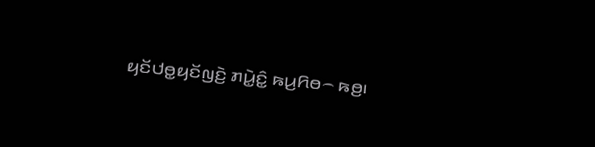ꤟꤢꤩꤓꤥ꤭ꤟꤢꤩꤜꤢꤧ꤬ ꤊꤣꤧ꤭ꤢꤨ꤭ ꤒꤣ꤬ꤖꤥ꤮ ꤒꤥ꤬꤯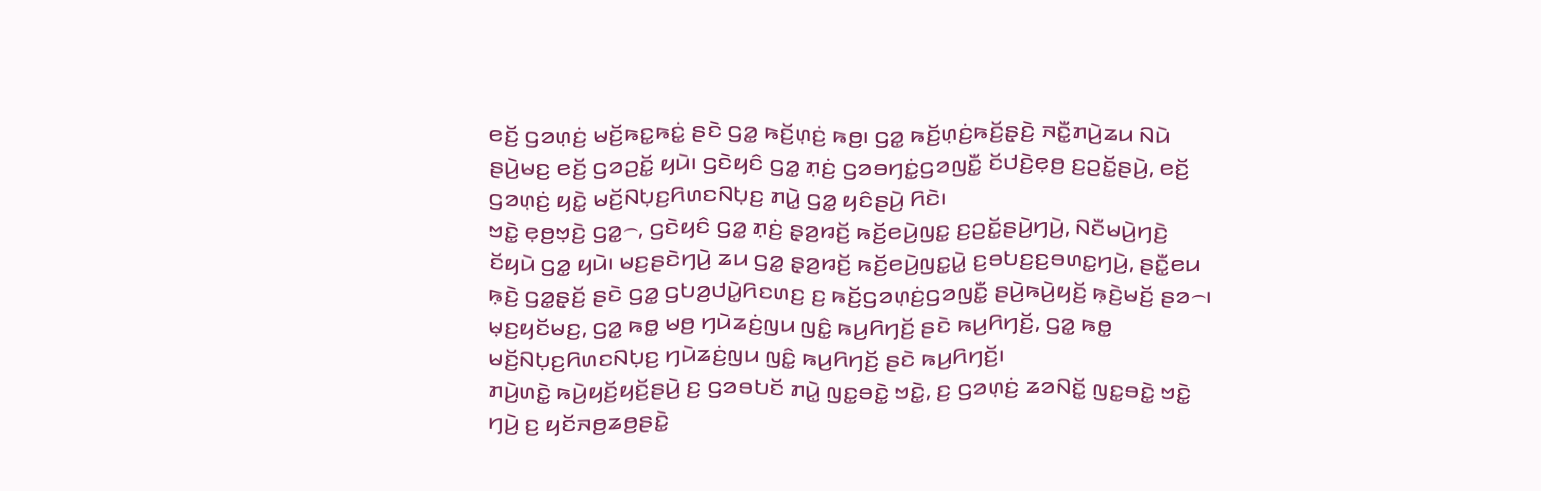ꤕꤢꤩ꤬ ꤞꤤꤛ꤫ꤢꤦ꤬ ꤗꤢꤩ꤬ꤒꤢ꤭ꤒꤢꤦ꤭ ꤔꤢꤧ ꤞꤤ꤭ ꤒꤢꤩ꤬ꤛ꤫ꤢꤦ꤬ ꤒꤥ꤬꤯ ꤞꤤ꤭ ꤒꤢꤩ꤬ꤛ꤫ꤢꤦ꤬ꤒꤢꤩ꤬ꤔ꤫ꤢꤧ꤬ ꤏꤢꤪ꤭ꤊꤣꤧ꤬ꤘꤣ ꤡꤣꤧ ꤔꤣꤧ꤬ꤗꤢ꤬ ꤕꤢꤩ꤬ ꤞꤤꤑꤢꤩ꤭ ꤟꤣꤧ꤯ ꤞꤢꤧꤟꤢꤨ ꤞꤤ꤭ ꤊ꤫ꤢꤦ꤬ ꤞꤤꤋꤚꤢꤦ꤭ꤞꤤꤜꤢꤪ꤭ ꤢꤩꤓꤢꤧ꤬ꤕ꤫ꤥ꤬ ꤢ꤬ꤑꤢꤩ꤭ꤔꤣꤧ꤬, ꤕꤢꤩ꤬ ꤞꤤꤛ꤫ꤢꤦ꤬ ꤟꤢꤧ꤭ ꤗꤢꤩ꤬ꤡꤝ꤫ꤢ꤬ꤖꤛꤢꤡꤝ꤫ꤢ꤬ ꤊꤣꤧ꤭ ꤞꤤ꤭ ꤟꤢꤨꤔꤣꤧ꤬ ꤖꤢꤧ꤯
ꤠꤢꤧ꤭ ꤕ꤫ꤥ꤬ꤠ꤫ꤢꤧ꤬ ꤞꤤ꤭꤮, ꤞꤢꤧꤟꤢꤨ ꤞꤤ꤭ ꤊ꤫ꤢꤦ꤬ ꤔ꤫ꤤ꤬ꤙꤢꤩ꤬ ꤒꤢꤩ꤬ꤕꤣꤧ꤬ꤜꤢ꤭ ꤢ꤬ꤑꤢꤩ꤭ꤔꤣꤧ꤬ꤚꤣꤧ꤬, ꤡꤢꤪꤗꤣꤧ꤬ꤚꤢꤧ꤬ ꤢꤩꤟꤣꤧ ꤞꤤ꤭ ꤟꤣꤧ꤯ ꤗꤢ꤬ꤔꤢꤧꤚꤣꤧ꤬ ꤘꤣ ꤞꤤ꤭ ꤔ꤫ꤤ꤬ꤙꤢꤩ꤬ ꤒꤢꤩ꤬ꤕꤣꤧ꤬ꤜꤢ꤭ꤣꤧ꤭ ꤢ꤬ꤋꤝꤢ꤬ꤢ꤬ꤋꤛꤢ꤭ꤚꤣꤧ꤬, ꤔꤢꤪ꤭ꤕꤣ ꤒ꤫ꤢꤧ꤬ ꤞꤤ꤭ꤔ꤫ꤢꤩ꤬ ꤔꤢꤧ ꤞꤤ꤭ ꤞꤝꤤ꤬ꤓꤣꤧ꤭ꤖꤢꤛꤢ꤬ ꤢ꤬ ꤒꤢꤩ꤬ꤞꤤꤛ꤫ꤢꤦ꤬ꤞꤤꤜꤢꤪ꤭ ꤔꤣꤧ꤬ꤒꤣꤧ꤬ꤟꤢꤩ꤬ ꤒ꤫ꤢꤧ꤬ꤗꤢꤩ꤬ ꤔꤤ꤮꤯ ꤗ꤫ꤢ꤬ꤟꤢꤩꤗꤢ꤬, ꤞꤤ꤭ ꤒꤥ꤭ ꤗꤥ꤬ ꤚꤣꤧꤘꤢꤦ꤬ꤜꤣ ꤜꤢꤨ꤭ ꤒꤣ꤬ꤖꤚꤢꤩ꤬ ꤔꤢꤧ ꤒꤣ꤬ꤖꤚꤢꤩ꤬, ꤞꤤ꤭ ꤒꤥ꤭ ꤗꤢꤩ꤬ꤡꤝ꤫ꤢ꤬ꤖꤛꤢꤡꤝ꤫ꤢ꤬ ꤚꤣꤧꤘꤢꤦ꤬ꤜꤣ ꤜꤢꤨ꤭ ꤒꤣ꤬ꤖꤚꤢꤩ꤬ ꤔꤢꤧ ꤒꤣ꤬ꤖꤚꤢꤩ꤬꤯
ꤊꤣꤧ꤬ꤛꤢꤧ꤭ ꤒꤣꤧ꤬ꤟꤢꤩ꤬ꤟꤢꤩ꤬ꤔꤣꤧ꤬ ꤢ꤬ ꤞꤤꤋꤝꤢꤩ ꤊꤣꤧ꤭ ꤜꤢ꤭ꤋꤢꤧ꤭ ꤠꤢꤧ꤭, ꤢ꤬ ꤞꤤꤛ꤫ꤢꤦ꤬ ꤘꤤꤡꤢꤩ꤭ ꤜꤢ꤭ꤋꤢꤧ꤭ ꤠꤢꤧ꤭ ꤚꤣꤧ꤬ ꤢ꤬ ꤟꤢꤩꤏꤥ꤬ꤘꤥ꤬ꤔꤢꤧ꤭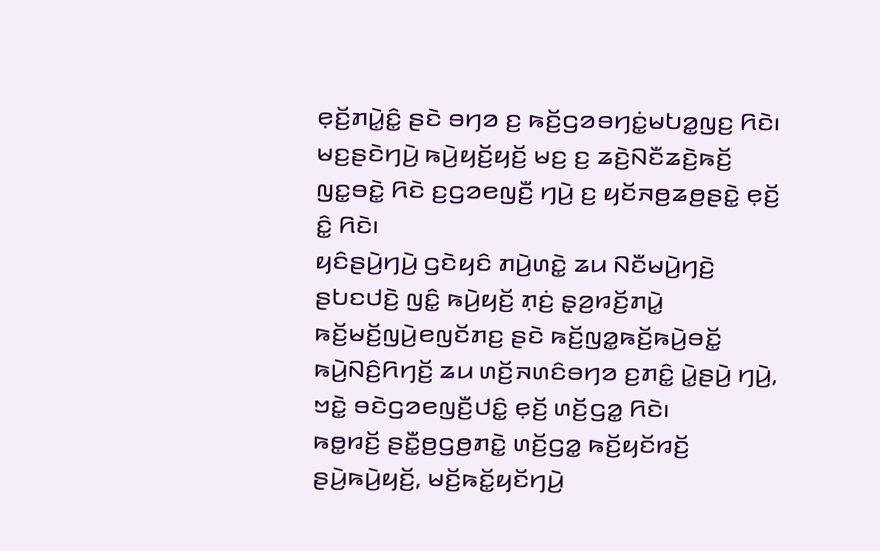ꤕ꤫ꤢꤩ꤬ꤊꤣꤧ꤭ꤢꤨ꤭ ꤔꤢꤧ ꤋꤚꤤ ꤢ꤬ ꤒꤢꤩ꤬ꤞꤤꤋꤚꤢꤦ꤭ꤗꤝꤤ꤭ꤜꤢ꤬ ꤖꤢꤧ꤯ ꤗꤢ꤬ꤔꤢꤧꤚꤣꤧ꤬ ꤒꤣꤧ꤬ꤟꤢꤩ꤬ꤟꤢꤩ꤬ ꤗꤢ꤬ ꤢ꤬ ꤘꤢꤧ꤬ꤡꤢꤪꤘꤢꤧ꤬ꤒꤢꤩ꤬ ꤜꤢ꤭ꤋꤢꤧ꤭ ꤖꤢꤧ ꤢ꤬ꤞꤤꤕꤜꤢꤪ꤬ ꤚꤣꤧ꤬ ꤢ꤬ ꤟꤢꤩꤏꤥ꤬ꤘꤥ꤬ꤔꤢꤧ꤭ ꤕ꤫ꤢꤩ꤬ ꤢꤨ꤭ ꤖꤢꤧ꤯
ꤟꤢꤨꤔꤣꤧ꤬ꤚꤣꤧ꤬ ꤞꤢꤧꤟꤢꤨ ꤊꤣꤧ꤬ꤛꤢꤧ꤭ ꤘꤣ ꤡꤢꤪꤗꤣꤧ꤬ꤚꤢꤧ꤬ ꤔꤝꤢꤓꤢꤧ꤬ ꤜꤢꤨ꤭ ꤒꤣꤧ꤬ꤟꤢꤩ꤬ ꤊ꤫ꤢꤦ꤬ ꤔ꤫ꤤ꤬ꤙꤢꤩ꤬ꤊꤣꤧ꤭ ꤒꤢꤩ꤬ꤗꤢꤩ꤬ꤜꤣꤧ꤬ꤕꤜꤢꤩꤊꤢ꤬ ꤔꤢꤧ ꤒꤢꤩ꤬ꤜꤤ꤭ꤒꤢꤩ꤬ꤒꤣꤧ꤬ꤋꤢꤩ꤭ ꤒꤣꤧ꤬ꤡꤢꤨ꤬ꤖꤚꤢꤩ꤬ ꤘꤣ ꤛꤢꤩ꤬ꤏꤛꤢꤨꤋꤚꤤ ꤢ꤬ꤊꤢꤨ꤭ ꤣꤧ꤭ꤔꤣꤧ꤬ ꤚꤣꤧ꤬, ꤠꤢꤧ꤭ ꤋꤢꤧꤞꤤꤕꤜꤢꤪ꤬ꤓꤢꤨ꤭ ꤕ꤫ꤢꤩ꤬ ꤛꤢꤩ꤬ꤞꤤ꤭ ꤖꤢꤧ꤯
ꤒꤥ꤭ꤙꤢꤩ꤬ ꤔꤢꤪ꤭ꤥ꤬ꤞꤥ꤬ꤊꤢꤧ꤭ ꤛꤢꤩ꤬ꤞꤤ꤭ ꤒꤢꤩ꤬ꤟꤢꤩꤙꤢꤩ꤬ ꤔꤣꤧ꤬ꤒꤣꤧ꤬ꤟꤢꤩ꤬, ꤗꤢꤩ꤬ꤒꤢꤩ꤭ꤟꤢꤩꤚꤣꤧ꤬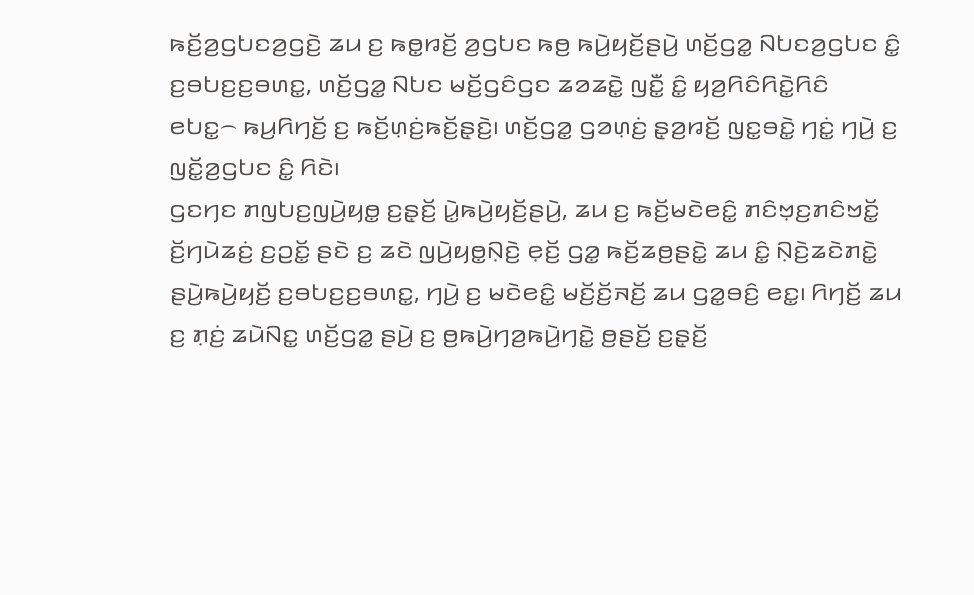ꤒꤢꤩ꤬ꤤ꤬ꤞꤝꤢꤤ꤬ꤞꤢꤧ꤬ ꤘꤣ ꤢ꤬ ꤒꤥ꤭ꤙꤢꤩ꤬ ꤤ꤬ꤞꤝꤢ ꤒꤥ꤬ ꤒꤣꤧ꤬ꤟꤢꤩ꤬ꤔꤣꤧ꤬ ꤛꤢꤩ꤬ꤞꤤ꤭ ꤡꤝꤢꤤ꤬ꤞꤝꤢ ꤢꤨ꤭ ꤢ꤬ꤋꤝꤢ꤬ꤢ꤬ꤋꤛꤢ꤭, ꤛꤢꤩ꤬ꤞꤤ꤭ ꤡꤝꤢ ꤗꤢꤩ꤬ꤞꤢꤨꤞꤢ ꤘꤤꤘꤢꤧ꤭ ꤜꤢꤪ꤭ ꤢꤨ꤭ ꤟꤤ꤬ꤖꤢꤨꤖꤢꤧ꤭ꤖꤢꤨ ꤕꤝꤢ꤭꤮ ꤒꤣ꤬ꤖꤚꤢꤩ꤬ ꤢ꤬ ꤒꤢꤩ꤬ꤛ꤫ꤢꤦ꤬ꤒꤢꤩ꤬ꤔ꤫ꤢꤧ꤬꤯ ꤛꤢꤩ꤬ꤞꤤ꤭ ꤞꤤꤛ꤫ꤢꤦ꤬ ꤔ꤫ꤤ꤬ꤙꤢꤩ꤬ ꤜꤢ꤭ꤋꤢꤧ꤭ ꤚꤢꤦ꤭ ꤚꤣꤧ꤬ ꤢ꤬ ꤜꤢꤩ꤭ꤤ꤬ꤞꤝꤢ ꤢꤨ꤭ ꤖꤢꤧ꤯
ꤞꤢꤚꤢ ꤊꤜꤝꤢ꤬ꤜꤣꤧ꤬ꤟꤥ꤭ ꤢ꤬ꤔ꤫ꤢꤩ꤬ ꤣꤧ꤭ꤒꤣꤧ꤬ꤟꤢꤩ꤬ꤔꤣꤧ꤬, ꤘꤣ ꤢ꤬ ꤒꤢꤩ꤬ꤗꤢꤧꤕꤢꤨ꤭ ꤊꤢꤨꤠ꤫ꤢ꤬ꤊꤢꤨꤠꤢꤩ꤭ ꤢꤩ꤬ꤚꤣꤧꤘꤢꤦ꤬ ꤢ꤬ꤑꤢꤩ꤭ ꤔꤢꤧ ꤢ꤬ ꤘꤢꤧ ꤜꤣꤧ꤬ꤟꤥ꤭ꤡ꤫ꤢꤧ꤬ ꤕ꤫ꤢꤩ꤬ ꤞꤤ꤭ ꤒꤢꤩ꤬ꤘꤥ꤬ꤔꤢꤧ꤭ ꤘꤣ ꤢꤨ꤭ ꤡ꤫ꤢꤧ꤬ꤘꤢꤧꤊꤢꤧ꤭ ꤔꤣꤧ꤬ꤒꤣꤧ꤬ꤟꤢꤩ꤬ ꤢ꤬ꤋꤝꤢ꤬ꤢ꤬ꤋꤛꤢ꤭, ꤚꤣꤧ꤬ ꤢ꤬ ꤗꤢꤧꤕꤢꤨ꤭ ꤗꤢꤩ꤬ꤢꤩ꤬ꤏꤢꤩ꤬ ꤘꤣ ꤞꤤ꤭ꤋꤢꤨ꤬ ꤕꤢ꤭꤯ ꤖꤚꤢꤩ꤬ ꤘꤣ ꤢ꤬ ꤊ꤫ꤢꤦ꤬ ꤘꤣꤧꤡꤢ꤭ ꤛꤢꤩ꤬ꤞꤤ꤭ ꤔꤣꤧ꤬ ꤢ꤬ ꤥ꤬ꤒꤣꤧ꤬ꤚꤤ꤬ꤒꤣꤧ꤬ꤚꤢꤧ꤭ ꤥ꤬ꤔꤢꤩ꤬ ꤢ꤬ꤔ꤫ꤢꤩ꤬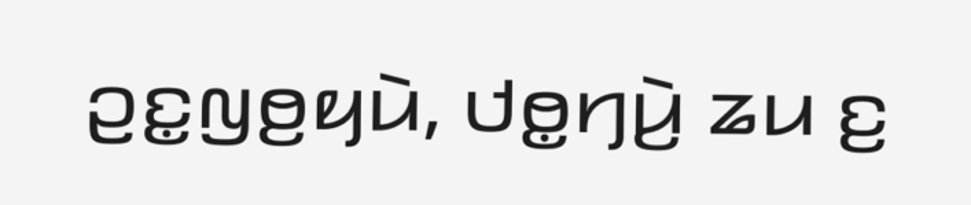ꤑꤢ꤭ꤜꤥ꤬ꤟꤣꤧ, ꤓꤥ꤭ꤚꤣꤧ꤬ ꤘꤣ ꤢ꤬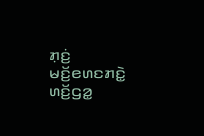ꤊ꤫ꤢꤦ꤬ ꤗꤢꤩ꤬ꤕꤛꤢꤊꤢꤧ꤭ ꤛꤢꤩ꤬ꤞꤤ꤭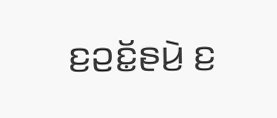ꤢ꤬ꤑꤢꤩ꤭ꤔꤣꤧ꤬ ꤢ꤬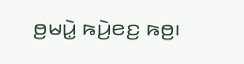ꤥ꤬ꤗꤣꤧ꤭ ꤒꤣꤧ꤬ꤕꤢ꤬ ꤒꤥ꤬꤯